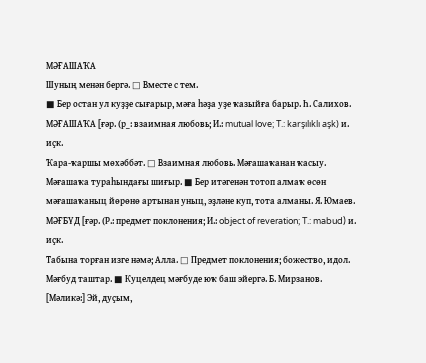МӘҒАШАҠА
Шуның менән бергә. □ Вместе с тем.
■ Бер остан ул куҙҙе сығарыр, мәға һәҙа уҙе ҡазыйға барыр. Һ. Салихов.
МӘҒАШАҠА [ғәр. (р_: взаимная любовь; И.: mutual love; T.: karşılıklı aşk) и. иҫк.
Ҡара-ҡаршы мөхәббәт. □ Взаимная любовь. Мәғашаҡанан ҡасыу. Мәғашаҡа тураһындағы шиғыр. ■ Бер итәгенән тотоп алмаҡ өсөн мәғашаҡаныц йөрөнө артынан уныц, эҙләне куп, тота алманы. Я. Юмаев.
МӘҒБҮД [ғәр. (Р.: предмет поклонения; И.: object of reveration; T.: mabud) и. иҫк.
Табына торған изге нәмә; Алла. □ Предмет поклонения; божество, идол. Мәғбуд таштар. ■ Куцелдец мәғбуде юҡ баш эйергә. Б. Мирзанов. [Мәликә:] Эй, дуҫым,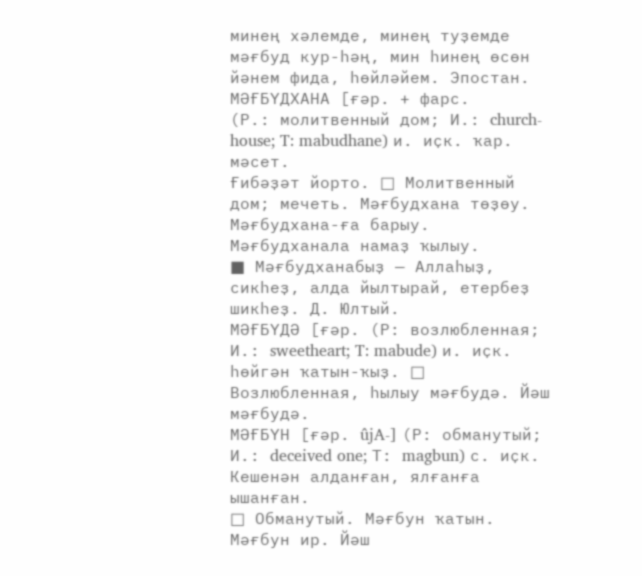минең хәлемде, минең туҙемде мәғбуд кур-һәң, мин һинең өсөн йәнем фида, һөйләйем. Эпостан.
МӘҒБҮДХАНА [ғәр. + фарс.
(Р.: молитвенный дом; И.: church-house; T: mabudhane) и. иҫк. ҡар. мәсет.
Ғибәҙәт йорто. □ Молитвенный дом; мечеть. Мәғбудхана төҙөу. Мәғбудхана-ға барыу. Мәғбудханала намаҙ ҡылыу.
■ Мәғбудханабыҙ — Аллаһыҙ, сикһеҙ, алда йылтырай, етербеҙ шикһеҙ. Д. Юлтый.
МӘҒБҮДӘ [ғәр. (Р: возлюбленная; И.: sweetheart; T: mabude) и. иҫк.
һөйгән ҡатын-ҡыҙ. □ Возлюбленная, һылыу мәғбудә. Йәш мәғбудә.
МӘҒБҮН [ғәр. ûjA-] (Р: обманутый; И.: deceived one; Т: magbun) с. иҫк.
Кешенән алданған, ялғанға ышанған.
□ Обманутый. Мәғбун ҡатын. Мәғбун ир. Йәш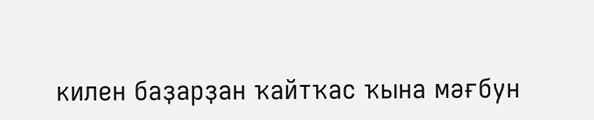килен баҙарҙан ҡайтҡас ҡына мәғбун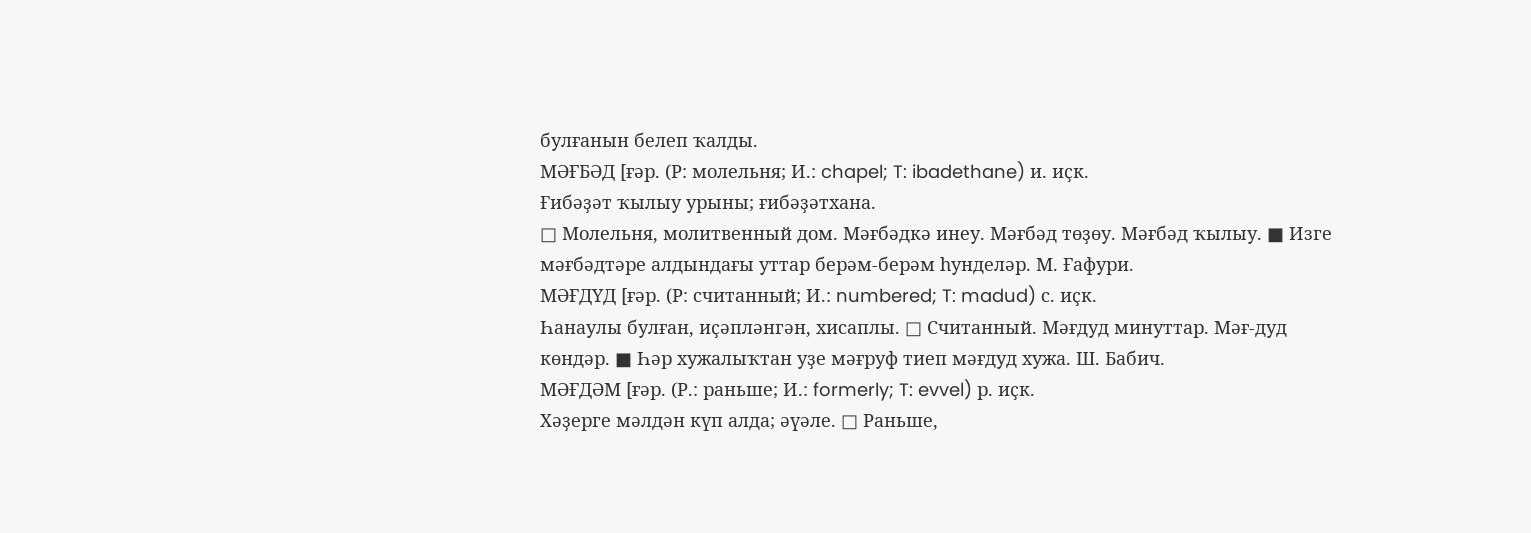булғанын белеп ҡалды.
МӘҒБӘД [ғәр. (Р: молельня; И.: chapel; T: ibadethane) и. иҫк.
Ғибәҙәт ҡылыу урыны; ғибәҙәтхана.
□ Молельня, молитвенный дом. Мәғбәдкә инеу. Мәғбәд төҙөу. Мәғбәд ҡылыу. ■ Изге мәғбәдтәре алдындағы уттар берәм-берәм һунделәр. М. Ғафури.
МӘҒДҮД [ғәр. (Р: считанный; И.: numbered; T: madud) с. иҫк.
Һанаулы булған, иҫәпләнгән, хисаплы. □ Считанный. Мәғдуд минуттар. Мәғ-дуд көндәр. ■ Һәр хужалыҡтан уҙе мәғруф тиеп мәғдуд хужа. Ш. Бабич.
МӘҒДӘМ [ғәр. (Р.: раньше; И.: formerly; T: evvel) р. иҫк.
Хәҙерге мәлдән күп алда; әүәле. □ Раньше,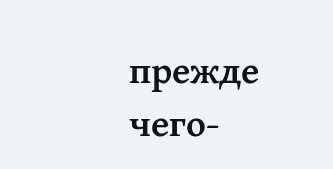прежде чего-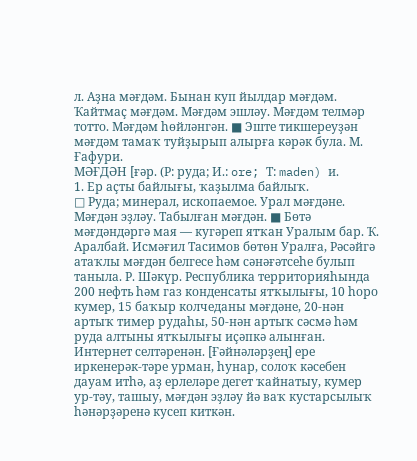л. Аҙна мәғдәм. Бынан куп йылдар мәғдәм. Ҡайтмаҫ мәғдәм. Мәғдәм эшләу. Мәғдәм телмәр тотто. Мәғдәм һөйләнгән. ■ Эште тикшереуҙән мәғдәм тамаҡ туйҙырып алырға кәрәк була. М. Ғафури.
МӘҒДӘН [ғәр. (Р: руда; И.: ore; Т: maden) и.
1. Ер аҫты байлығы, ҡаҙылма байлыҡ.
□ Руда; минерал, ископаемое. Урал мәғдәне. Мәғдән эҙләу. Табылған мәғдән. ■ Бөтә мәғдәндәргә мая — кугәреп ятҡан Уралым бар. Ҡ. Аралбай. Исмәғил Тасимов бөтөн Уралға, Рәсәйгә атаҡлы мәғдән белгесе һәм сәнәғәтсеһе булып таныла. Р. Шәкүр. Республика территорияһында 200 нефть һәм газ конденсаты ятҡылығы, 10 һоро кумер, 15 баҡыр колчеданы мәғдәне, 20-нән артыҡ тимер рудаһы, 50-нән артыҡ сәсмә һәм руда алтыны ятҡылығы иҫәпкә алынған. Интернет селтәренән. [Ғәйнәләрҙең] ере иркенерәк-тәре урман, һунар, солоҡ кәсебен дауам итһә, аҙ ерлеләре дегет ҡайнатыу, кумер ур-тәу, ташыу, мәғдән эҙләу йә ваҡ кустарсылыҡ һәнәрҙәренә кусеп киткән.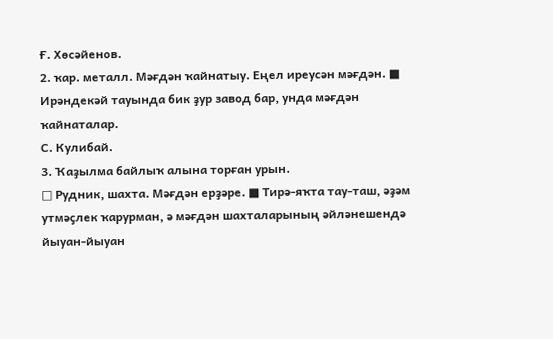Ғ. Хөсәйенов.
2. ҡар. металл. Мәғдән ҡайнатыу. Еңел иреусән мәғдән. ■ Ирәндекәй тауында бик ҙур завод бар, унда мәғдән ҡайнаталар.
С. Кулибай.
3. Ҡаҙылма байлыҡ алына торған урын.
□ Рудник, шахта. Мәғдән ерҙәре. ■ Тирә-яҡта тау-таш, әҙәм утмәҫлек ҡарурман, ә мәғдән шахталарының әйләнешендә йыуан-йыуан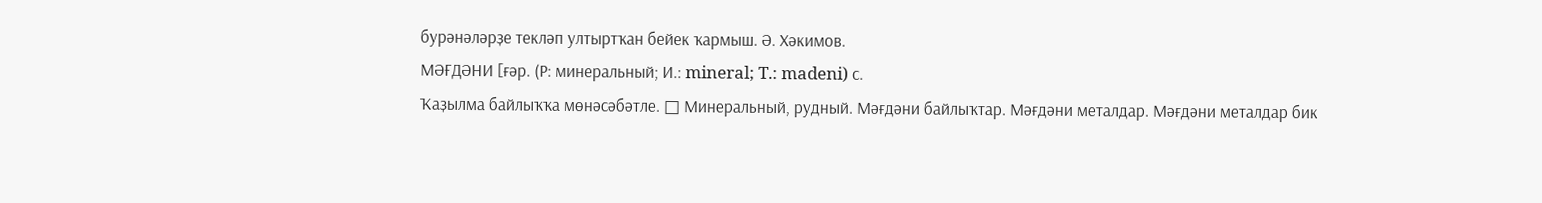бурәнәләрҙе текләп ултыртҡан бейек ҡармыш. Ә. Хәкимов.
МӘҒДӘНИ [ғәр. (Р: минеральный; И.: mineral; T.: madeni) с.
Ҡаҙылма байлыҡҡа мөнәсәбәтле. □ Минеральный, рудный. Мәғдәни байлыҡтар. Мәғдәни металдар. Мәғдәни металдар бик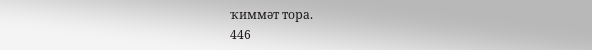ҡиммәт тора.
446